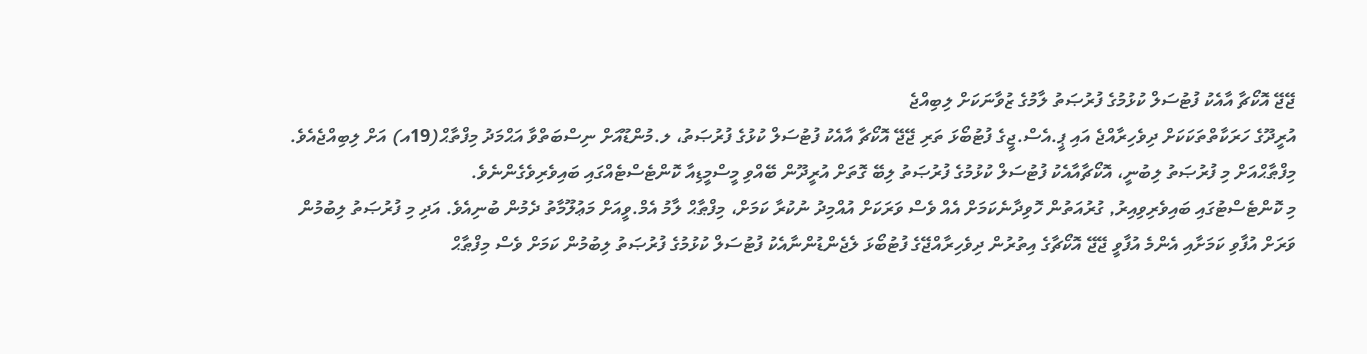ޖޭޖޭ އޮކޯޗާ އާއެކު ފުޓުސަލް ކުޅުމުގެ ފުރުޞަތު ލާމުގެ ޒުވާނަކަށް ލިބިއްޖެ
އުރީދޫގެ ހަރަކާތްތަކަކަށް ދިވެހިރާއްޖެ އައި ޕީ.އެސް.ޖީގެ ފުޓުބޯޅަ ތަރި ޖޭޖޭ އޮކޯޗާ އާއެކު ފުޓުސަލް ކުޅުގެ ފުރުޞަތު، ލ.މުންޑޫއަށް ނިސްބަތްވާ އަޙްމަދު މިފްތާޙް(19އ) އަށް ލިބިއްޖެއެވެ.
މިފްޠާޙްއަށް މި ފުރުޞަތު ލިބުނީ، އޮކޯޗާއާއެކު ފުޓުސަލް ކުޅުމުގެ ފުރުޞަތު ލިބޭ ގޮތަށް އުރީދޫން ބޭއްވި މީސްމީޑިއާ ކޮންޓެސްޓެއްގައި ބައިވެރިވެގެންނެވެ.
މި ކޮންޓެސްޓުގައި ބައިވެރިވިއިރު, ގުރުއަތުން ހޮވިދާނެކަމަށް އެއް ވެސް ވަރަކަށް އުއްމިދު ނުކުރާ ކަމަށް، މިފްޠާޙް ލާމު އެމް.ވީއަށް މަޢުލޫމާތު ދެމުން ބުނިއެވެ. އަދި މި ފުރުޞަތު ލިބުމުން ވަރަށް އުފާވި ކަމަށާއި އެންމެ އުފާވީ ޖޭޖޭ އޮކޯޗާގެ އިތުރުން ދިވެހިރާއްޖޭގެ ފުޓުބޯޅަ ލެޖެންޑުންނާއެކު ފުޓުސަލް ކުޅުމުގެ ފުރުޞަތު ލިބުމުން ކަމަށް ވެސް މިފްޠާޙް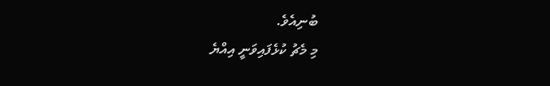ބުނިއެވެ.
މި މެޗު ކުޅެފައިވަނީ އިއްޔެ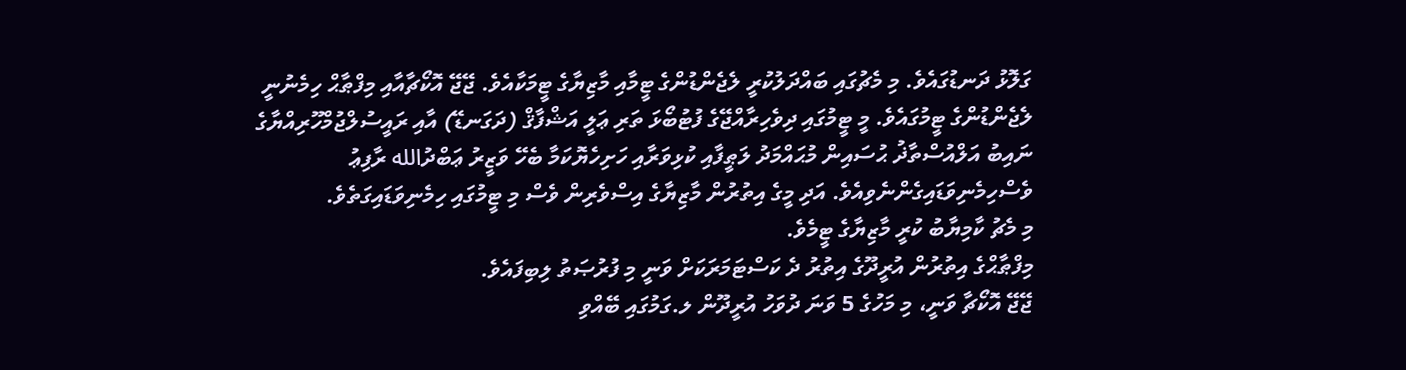ގަލޮޅު ދަނޑުގައެވެ. މި މެޗުގައި ބައްދަލުކުރީ ލެޖެންޑުންގެ ޓީމާއި މާޒިޔާގެ ޓީމަކާއެވެ. ޖޭޖޭ އޮކޯޗާއާއި މިފްޠާޙް ހިމެނުނީ ލެޖެންޑުންގެ ޓީމުގައެވެ. މީ ޓީމުގައި ދިވެހިރާއްޖޭގެ ފުޓުބޯޅަ ތަރި ޢަލީ އަޝްފާޤް (ދަގަނޑޭ) އާއި ރައީސުލްޖުމްހޫރިއްޔާގެ ނައިބު އަލްއުސްތާޛު ޙުސައިން މުޙައްމަދު ލަޠީފާއި ކުޅިވަރާއި ހަށިހެޔޮކަމާ ބެހޭ ވަޒީރު ޢަބްދުالله ރާފިޢު ވެސްހިމެނިވަޑައިގެންނެވިއެވެ. އަދި މީގެ އިތުރުން މާޒިޔާގެ އިސްވެރިން ވެސް މި ޓީމުގައި ހިމެނިވަޑައިގަތެވެ.
މި މެޗު ކާމިޔާބު ކުރީ މާޒިޔާގެ ޓީމެވެ.
މިފްޠާޙްގެ އިތުރުން އުރީދޫގެ އިތުރު ދެ ކަސްޓަމަރަކަށް ވަނީ މި ފުރުޞަތު ލިބިފައެވެ.
ޖޭޖޭ އޮކޯޗާ ވަނީ، މި މަހުގެ 5 ވަނަ ދުވަހު އުރީދޫން ލ.ގަމުގައި ބޭއްވި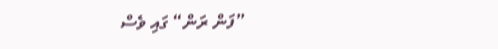”ފަން ރަން“ ގައި ވެސް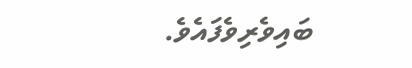ބައިވެރިވެފައެވެ.